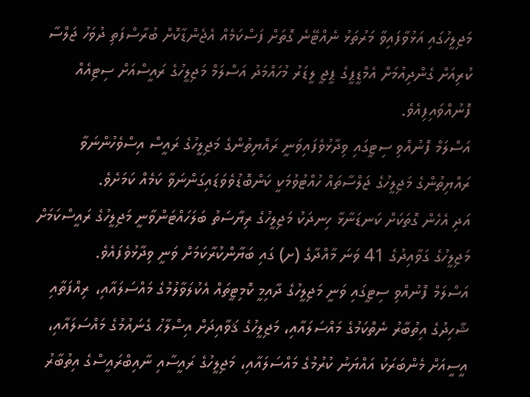މަޖިލީހުގައި އަޅުވާފައިވާ މަރުތަޅު ނެއްޓޭނެ ގޮތަށް ފަސްކަމެއް އެޖެންޑާކޮށް ބުރާސްފަތި ދުވަހު ޖަލްސާ ކުރިއަށް ގެންދިއުމަށް އެމްޑީޕީގެ ޕީޖީ ލީޑަރު މުހައްމަދު އަސްލަމް މަޖިލީހުގެ ރައީސްއަށް ސިޓިއެއް ފޮނުއްވައިފިއެވެ.
އަސްލަމް ފޮނުއްވި ސިޓީގައި ވިދާޅުވެފައިވަނީ ރައްޔިތުންގެ މަޖިލީހުގެ ރައީސް އިސްވެހުންނަވާ ރައްޔިތުންގެ މަޖިލީހުގެ ޖަލްސާތައް ހުއްޓުވުމަކީ ކަންބޮޑުވެވަޑައިގަންނަވާ ކަމެއް ކަމަށެވެ.
އަދި އެހެން ގޮތަކަށް ކަނޑަނާޅާ ހިނދަކު މަޖިލީހުގެ ރިޔާސަތު ބަލަހައްޓަންވާނީ މަޖިލީހުގެ ރައީސްކަމަށް މަޖިލީހުގެ ގަވާއިދުގެ 41 ވަނަ މާއްދާގެ (ށ) ގައި ބަޔާންކުރާކަމަށް ވަނީ ވިދާޅުވެފައެވެ.
އަސްލަމް ފޮނުއްވި ސިޓީގައި ވަނީ މަޖިލީހުގެ ދާއިމީ ކޮމިޓީތައް އެކުލަވާލުމުގެ މައްސަލައާއި، ރިއްފަތާއި ޝާހިދުގެ އިތުބާރު ނެތްކަމުގެ މައްސަލައާއި، މަޖިލީހުގެ ޤަވާއިދަށް އިސްލާޙު ގެނައުމުގެ މައްސަލައާއި، އީސީއަށް މެންބަރަކު އައްޔަނު ކުރުމުގެ މައްސަލައާއި، މަޖިލީހުގެ ރައީސާއި ނާއިބްރައީސްގެ އިތުބާރު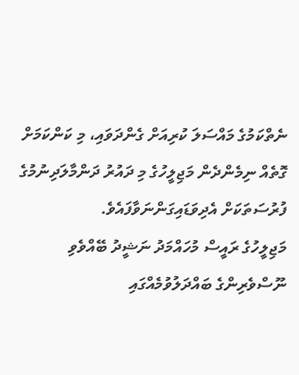ނެތްކަމުގެ މައްސަލަ ކުރިއަށް ގެންދަވައި، މި ކަންކަމަށް ގޮތެއް ނިމެންދެން މަޖިލީހުގެ މި ދައުރު ދަންމާލަދިނުމުގެ ފުރުސަތަކަށް އެދިވަޑައިގަންނަވާފައެވެ.
މަޖިލީހުގެ ރައީސް މުހައްމަދު ނަޝީދު ބޭއްވެވި ނޫސްވެރިންގެ ބައްދަލުވުމެއްގައި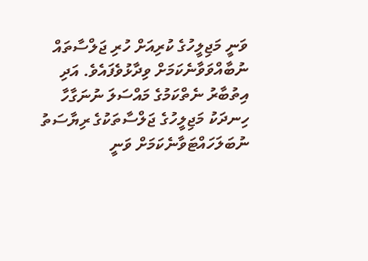ވަނީ މަޖިލީހުގެ ކުރިއަށް ހުރި ޖަލްސާތައް ނުބާއްވަވާނެކަމަށް ވިދާޅުވެފައެވެ. އަދި އިތުބާރު ނެތްކަމުގެ މައްސަލަ ނުނަގާހާ ހިނދަކު މަޖިލީހުގެ ޖަލްސާތަކުގެ ރިޔާސަތު ނުބަލަހައްޓަވާނެކަމަށް ވަނީ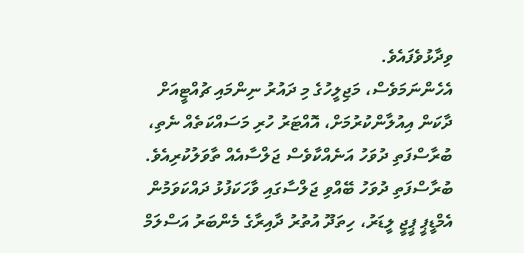ވިދާޅުވެފައެވެ.
އެހެންނަމަވެސް، މަޖިލީހުގެ މި ދައުރު ނިންމައި ޗުއްޓީއަށް ދާކަން އިއުލާންކުރުމަށް، އޮއްޓަރު ހުރި މަސައްކަތެއް ނެތި، ބުރާސްފަތި ދުވަހު އަނެއްކާވެސް ޖަލްސާއެއް ތާވަލުކުރިއެވެ.
ބުރާސްފަތި ދުވަހު ބޭއްވި ޖަލްސާގައި ވާހަކަފުޅު ދައްކަވަމުން އެމްޑީޕީ ޕީޖީ ލީޑަރު، ހިތަދޫ އުތުރު ދާއިރާގެ މެންބަރު އަސްލަމް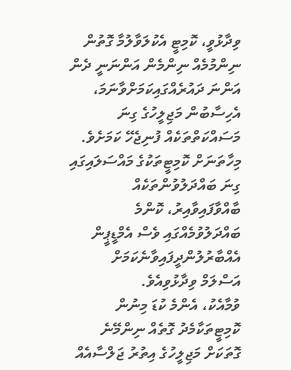ވިދާޅުވީ، ކޮމިޓީ އެކުލަވާލުމާ ގޮތުން ނިންމުމެއް ނިންމެން އަންނަނީ ދެން އަންނަ ދައުރެއްގައިކަމަށްވާނަމަ، އެހިސާބުން މަޖިލީހުގެ ގިނަ މަސައްކަތްތަކެއް ފުނިޖެހޭ ކަމަށެވެ.
މިހާތަނަށް ކޮމިޓީތަކުގެ މައްސަލައިގައި ގިނަ ބައްދަލުވުންތަކެއް ބާއްވާފައިވާއިރު، ކޮންމެ ބައްދަލުވުމެއްގައި ވެސް އެމްޑީޕީން އެއްބާރުލުންދީފައިވާނެކަމަށް އަސްލަމް ވިދާޅުވިއެވެ.
ވުމާއެކު، އެންމެ ކުޑަ މިނުން ކޮމިޓީތަކާމެދު ގޮތެއް ނިންމޭނެ ގޮތަކަށް މަޖިލީހުގެ އިތުރު ޖަލްސާއެއް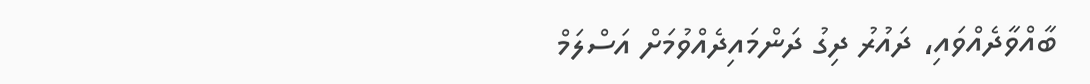ބާއްވާދެއްވައި، ދައުރު ދިގު ދަންމައިދެއްވުމަށް އަސްލަމް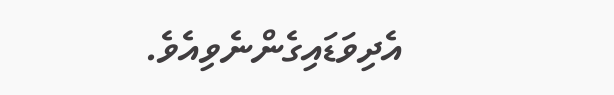އެދިވަޑައިގެންނެވިއެވެ.